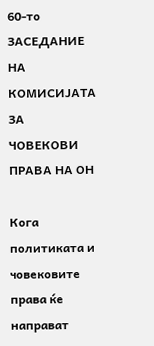60-то ЗАСЕДАНИЕ НА КОМИСИЈАТА ЗА ЧОВЕКОВИ ПРАВА НА ОН

Кога политиката и човековите права ќе направат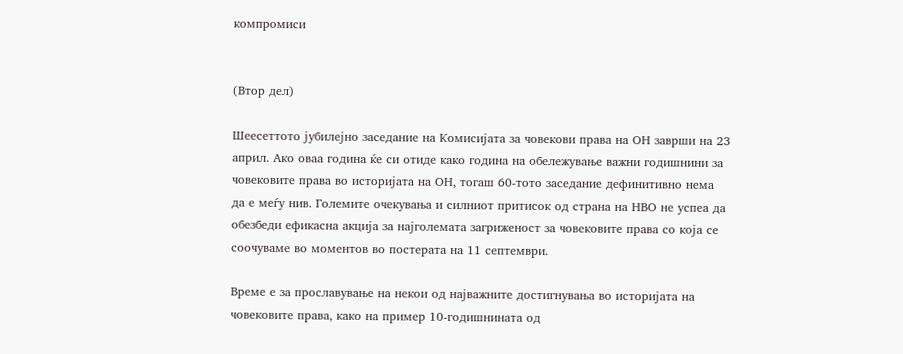компромиси


(Втор дел)

Шеесеттото јубилејно заседание на Комисијата за човекови права на ОН заврши на 23 април. Ако оваа година ќе си отиде како година на обележување важни годишнини за човековите права во историјата на ОН, тогаш 60-тото заседание дефинитивно нема да е меѓу нив. Големите очекувања и силниот притисок од страна на НВО не успеа да обезбеди ефикасна акција за најголемата загриженост за човековите права со која се соочуваме во моментов во постерата на 11 септември.

Време е за прославување на некои од најважните достигнувања во историјата на човековите права, како на пример 10-годишнината од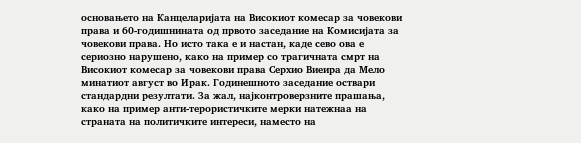основањето на Канцеларијата на Високиот комесар за човекови права и 60-годишнината од првото заседание на Комисијата за човекови права. Но исто така е и настан, каде сево ова е сериозно нарушено, како на пример со трагичната смрт на Високиот комесар за човекови права Серхио Виеира да Мело минатиот август во Ирак. Годинешното заседание оствари стандардни резултати. За жал, најконтроверзните прашања, како на пример анти-терористичките мерки натежнаа на страната на политичките интереси, наместо на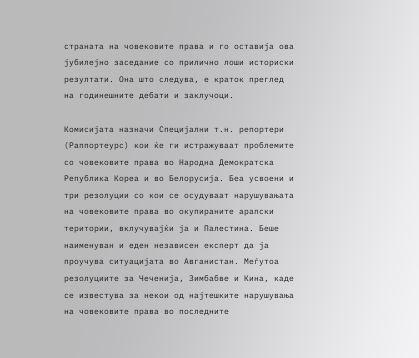страната на човековите права и го оставија ова јубилејно заседание со прилично лоши историски резултати. Она што следува, е краток преглед на годинешните дебати и заклучоци.

Комисијата назначи Специјални т.н. репортери (Раппортеурс) кои ќе ги истражуваат проблемите со човековите права во Народна Демократска Република Кореа и во Белорусија. Беа усвоени и три резолуции со кои се осудуваат нарушувањата на човековите права во окупираните арапски територии, вклучувајќи ја и Палестина. Беше наименуван и еден независен експерт да ја проучува ситуацијата во Авганистан. Меѓутоа резолуциите за Чеченија, Зимбабве и Кина, каде се известува за некои од најтешките нарушувања на човековите права во последните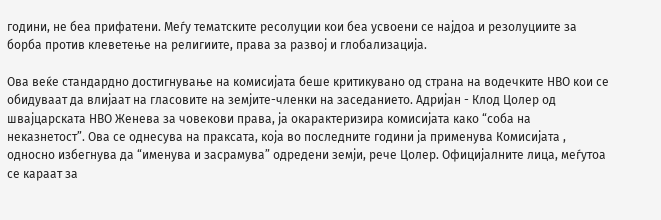години, не беа прифатени. Меѓу тематските ресолуции кои беа усвоени се најдоа и резолуциите за борба против клеветење на религиите, права за развој и глобализација.

Ова веќе стандардно достигнување на комисијата беше критикувано од страна на водечките НВО кои се обидуваат да влијаат на гласовите на земјите-членки на заседанието. Адријан - Клод Цолер од швајцарската НВО Женева за човекови права, ја окарактеризира комисијата како “соба на неказнетост”. Ова се однесува на праксата, која во последните години ја применува Комисијата , односно избегнува да “именува и засрамува” одредени земји, рече Цолер. Официјалните лица, меѓутоа се караат за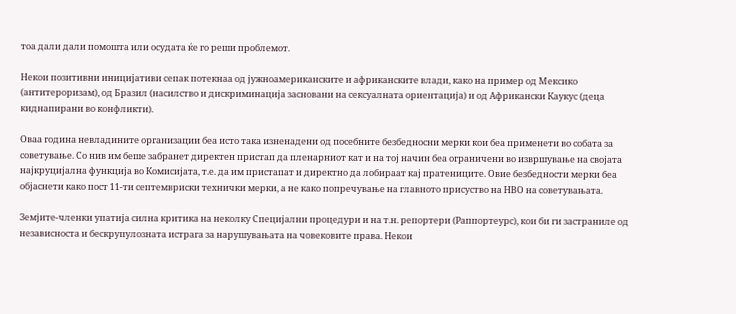тоа дали дали помошта или осудата ќе го реши проблемот.

Некои позитивни иницијативи сепак потекнаа од јужноамериканските и африканските влади, како на пример од Мексико (антитероризам), од Бразил (насилство и дискриминација засновани на сексуалната ориентација) и од Африкански Каукус (деца киднапирани во конфликти).

Оваа година невладините организации беа исто така изненадени од посебните безбедносни мерки кои беа применети во собата за советување. Со нив им беше забранет директен пристап да пленарниот кат и на тој начин беа ограничени во извршување на својата најкруцијална функција во Комисијата, т.е. да им пристапат и директно да лобираат кај пратениците. Овие безбедности мерки беа објаснети како пост 11-ти септемвриски технички мерки, а не како попречување на главното присуство на НВО на советувањата.

Земјите-членки упатија силна критика на неколку Специјални процедури и на т.н. репортери (Раппортеурс), кои би ги застраниле од независноста и бескрупулозната истрага за нарушувањата на човековите права. Некои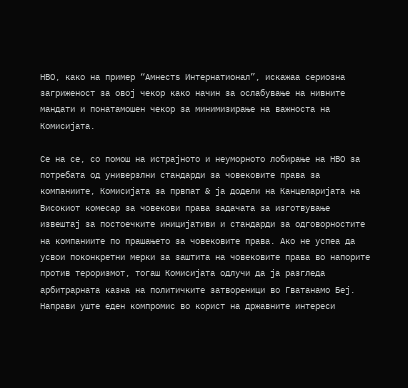НВО, како на пример “Амнестѕ Интернатионал”, искажаа сериозна загриженост за овој чекор како начин за ослабување на нивните мандати и понатамошен чекор за минимизирање на важноста на Комисијата.

Се на се, со помош на истрајното и неуморното лобирање на НВО за потребата од универзлни стандарди за човековите права за компаниите, Комисијата за првпат & ја додели на Канцеларијата на Високиот комесар за човекови права задачата за изготвување извештај за постоечките иницијативи и стандарди за одговорностите на компаниите по прашањето за човековите права. Ако не успеа да усвои поконкретни мерки за заштита на човековите права во напорите против тероризмот, тогаш Комисијата одлучи да ја разгледа арбитрарната казна на политичките затвореници во Гватанамо Беј. Направи уште еден компромис во корист на државните интереси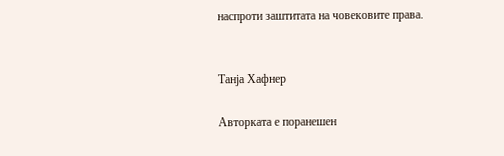наспроти заштитата на човековите права.


Танја Хафнер

Авторката е поранешен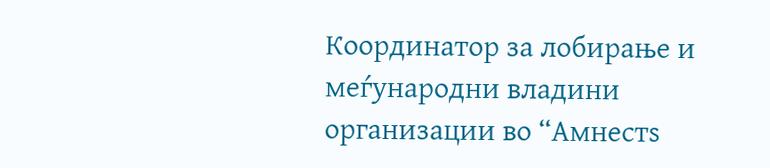Координатор за лобирање и меѓународни владини организации во “Амнестѕ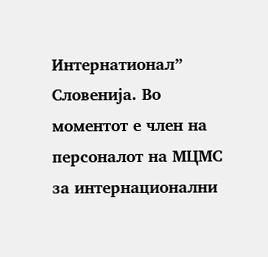Интернатионал” Словенија. Во моментот е член на персоналот на МЦМС за интернационални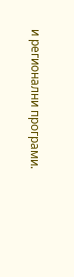и регионални програми.